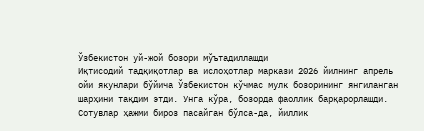Ўзбекистон уй-жой бозори мўътадиллашди
Иқтисодий тадқиқотлар ва ислоҳотлар маркази 2026 йилнинг апрель ойи якунлари бўйича Ўзбекистон кўчмас мулк бозорининг янгиланган шарҳини тақдим этди. Унга кўра, бозорда фаоллик барқарорлашди. Сотувлар ҳажми бироз пасайган бўлса-да, йиллик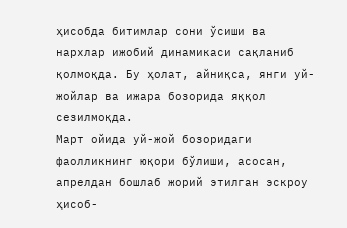ҳисобда битимлар сони ўсиши ва нархлар ижобий динамикаси сақланиб қолмоқда. Бу ҳолат, айниқса, янги уй-жойлар ва ижара бозорида яққол сезилмоқда.
Март ойида уй-жой бозоридаги фаолликнинг юқори бўлиши, асосан, апрелдан бошлаб жорий этилган эскроу ҳисоб-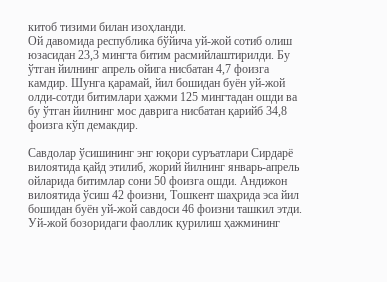китоб тизими билан изоҳланди.
Ой давомида республика бўйича уй-жой сотиб олиш юзасидан 23,3 мингта битим расмийлаштирилди. Бу ўтган йилнинг апрель ойига нисбатан 4,7 фоизга камдир. Шунга қарамай, йил бошидан буён уй-жой олди-сотди битимлари ҳажми 125 мингтадан ошди ва бу ўтган йилнинг мос даврига нисбатан қарийб 34,8 фоизга кўп демакдир.

Савдолар ўсишининг энг юқори суръатлари Сирдарё вилоятида қайд этилиб, жорий йилнинг январь-апрель ойларида битимлар сони 50 фоизга ошди. Андижон вилоятида ўсиш 42 фоизни, Тошкент шаҳрида эса йил бошидан буён уй-жой савдоси 46 фоизни ташкил этди.
Уй-жой бозоридаги фаоллик қурилиш ҳажмининг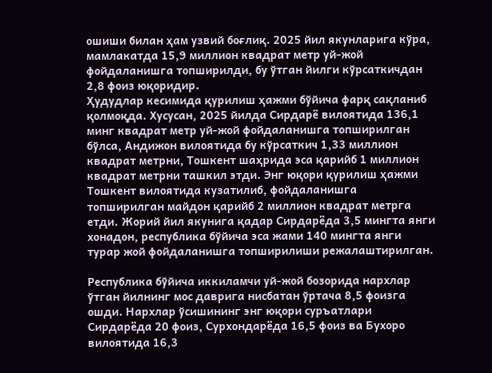ошиши билан ҳам узвий боғлиқ. 2025 йил якунларига кўра, мамлакатда 15,9 миллион квадрат метр уй-жой фойдаланишга топширилди, бу ўтган йилги кўрсаткичдан 2,8 фоиз юқоридир.
Ҳудудлар кесимида қурилиш ҳажми бўйича фарқ сақланиб қолмоқда. Хусусан, 2025 йилда Сирдарё вилоятида 136,1 минг квадрат метр уй-жой фойдаланишга топширилган бўлса, Андижон вилоятида бу кўрсаткич 1,33 миллион квадрат метрни, Тошкент шаҳрида эса қарийб 1 миллион квадрат метрни ташкил этди. Энг юқори қурилиш ҳажми Тошкент вилоятида кузатилиб, фойдаланишга топширилган майдон қарийб 2 миллион квадрат метрга етди. Жорий йил якунига қадар Сирдарёда 3,5 мингта янги хонадон, республика бўйича эса жами 140 мингта янги турар жой фойдаланишга топширилиши режалаштирилган.

Республика бўйича иккиламчи уй-жой бозорида нархлар ўтган йилнинг мос даврига нисбатан ўртача 8,5 фоизга ошди. Нархлар ўсишининг энг юқори суръатлари Сирдарёда 20 фоиз, Сурхондарёда 16,5 фоиз ва Бухоро вилоятида 16,3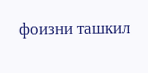фоизни ташкил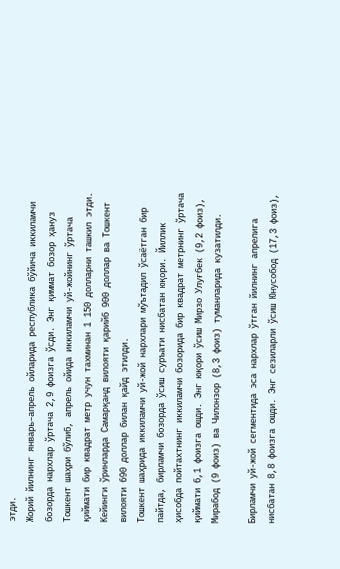этди.
Жорий йилнинг январь–апрель ойларида республика бўйича иккиламчи бозорда нархлар ўртача 2,9 фоизга ўсди. Энг қиммат бозор ҳануз Тошкент шаҳри бўлиб, апрель ойида иккиламчи уй-жойнинг ўртача қиймати бир квадрат метр учун тахминан 1 150 долларни ташкил этди. Кейинги ўринларда Самарқанд вилояти қарийб 900 доллар ва Тошкент вилояти 690 доллар билан қайд этилди.
Тошкент шаҳрида иккиламчи уй-жой нархлари мўътадил ўсаётган бир пайтда, бирламчи бозорда ўсиш суръати нисбатан юқори. Йиллик ҳисобда пойтахтнинг иккиламчи бозорида бир квадрат метрнинг ўртача қиймати 6,1 фоизга ошди. Энг юқори ўсиш Мирзо Улуғбек (9,2 фоиз), Мирабод (9 фоиз) ва Чилонзор (8,3 фоиз) туманларида кузатилди.

Бирламчи уй-жой сегментида эса нархлар ўтган йилнинг апрелига нисбатан 8,8 фоизга ошди. Энг сезиларли ўсиш Юнусобод (17,3 фоиз),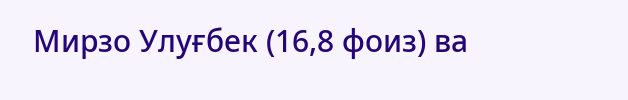Мирзо Улуғбек (16,8 фоиз) ва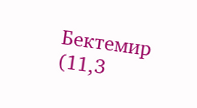Бектемир (11,3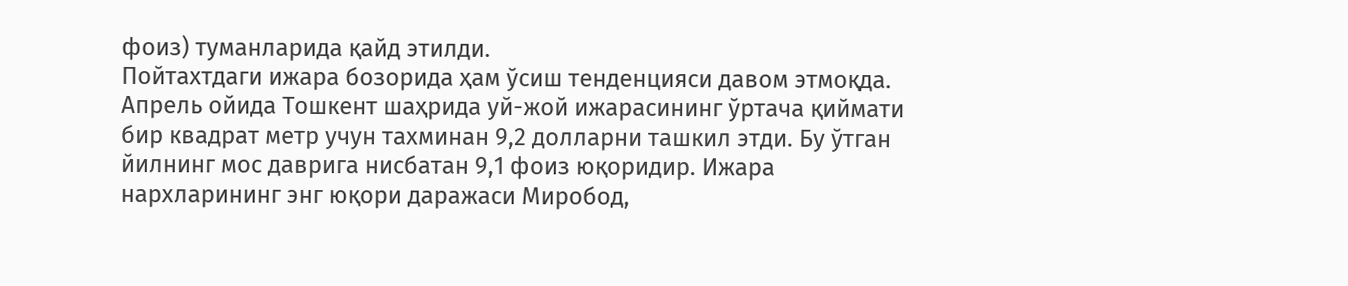фоиз) туманларида қайд этилди.
Пойтахтдаги ижара бозорида ҳам ўсиш тенденцияси давом этмоқда. Апрель ойида Тошкент шаҳрида уй-жой ижарасининг ўртача қиймати бир квадрат метр учун тахминан 9,2 долларни ташкил этди. Бу ўтган йилнинг мос даврига нисбатан 9,1 фоиз юқоридир. Ижара нархларининг энг юқори даражаси Миробод,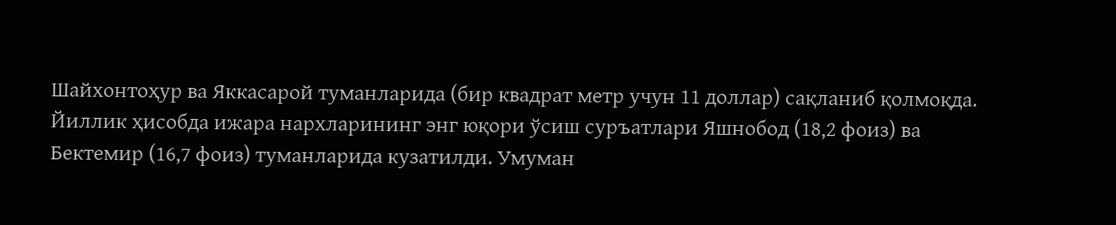Шайхонтоҳур ва Яккасарой туманларида (бир квадрат метр учун 11 доллар) сақланиб қолмоқда. Йиллик ҳисобда ижара нархларининг энг юқори ўсиш суръатлари Яшнобод (18,2 фоиз) ва Бектемир (16,7 фоиз) туманларида кузатилди. Умуман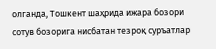олганда, Тошкент шаҳрида ижара бозори сотув бозорига нисбатан тезроқ суръатлар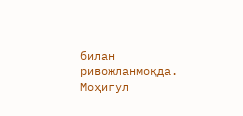билан ривожланмоқда.
Моҳигул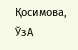Қосимова, ЎзА